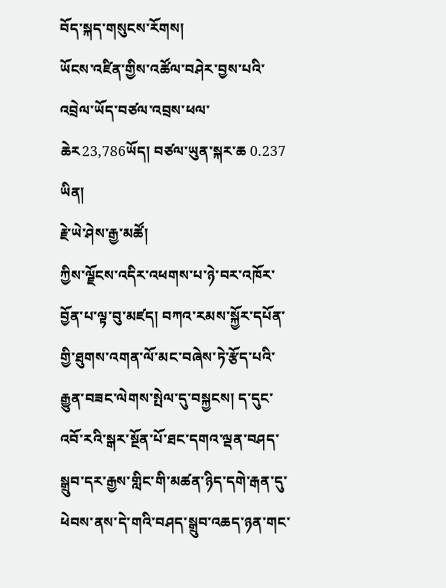བོད་སྐད་གསུངས་རོགས།
ཡོངས་འཛིན་གྱིས་འཚོལ་བཤེར་བྱས་པའི་འབྲེལ་ཡོད་བཙལ་འབྲས་ཕལ་ཆེར23,786ཡོད། བཙལ་ཡུན་སྐར་ཆ 0.237
ཡིན།
རྗེ་ཡེ་ཤེས་རྒྱ་མཚོ།
ཀྱིས་ལྗོངས་འདིར་འཕགས་པ་ཉེ་བར་འཁོར་བྱོན་པ་ལྟ་བུ་མཛད། བཀའ་རམས་སྐྱོར་དཔོན་གྱི་ཐུགས་འགན་ལོ་མང་བཞེས་ཏེ་རྩོད་པའི་རྒྱུན་བཟང་ལེགས་སྤེལ་དུ་བསྐྱངས། ད་དུང་འབོ་རའི་སྒར་སྔོན་པོ་ཐང་དགའ་ལྡན་བཤད་སྒྲུབ་དར་རྒྱས་གླིང་གི་མཚན་ཉིད་དགེ་རྒན་དུ་ཕེབས་ནས་དེ་གའི་བཤད་སྒྲུབ་འཆད་ཉན་གང་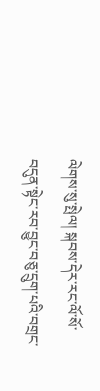ལེགས་སུ་སྤེལ། སྐབས་དེར་རང་ལོ་སོ་བདུན་སྟེང་རབ་བྱུང་བཅུ་དྲུག་པའི་བགྲང་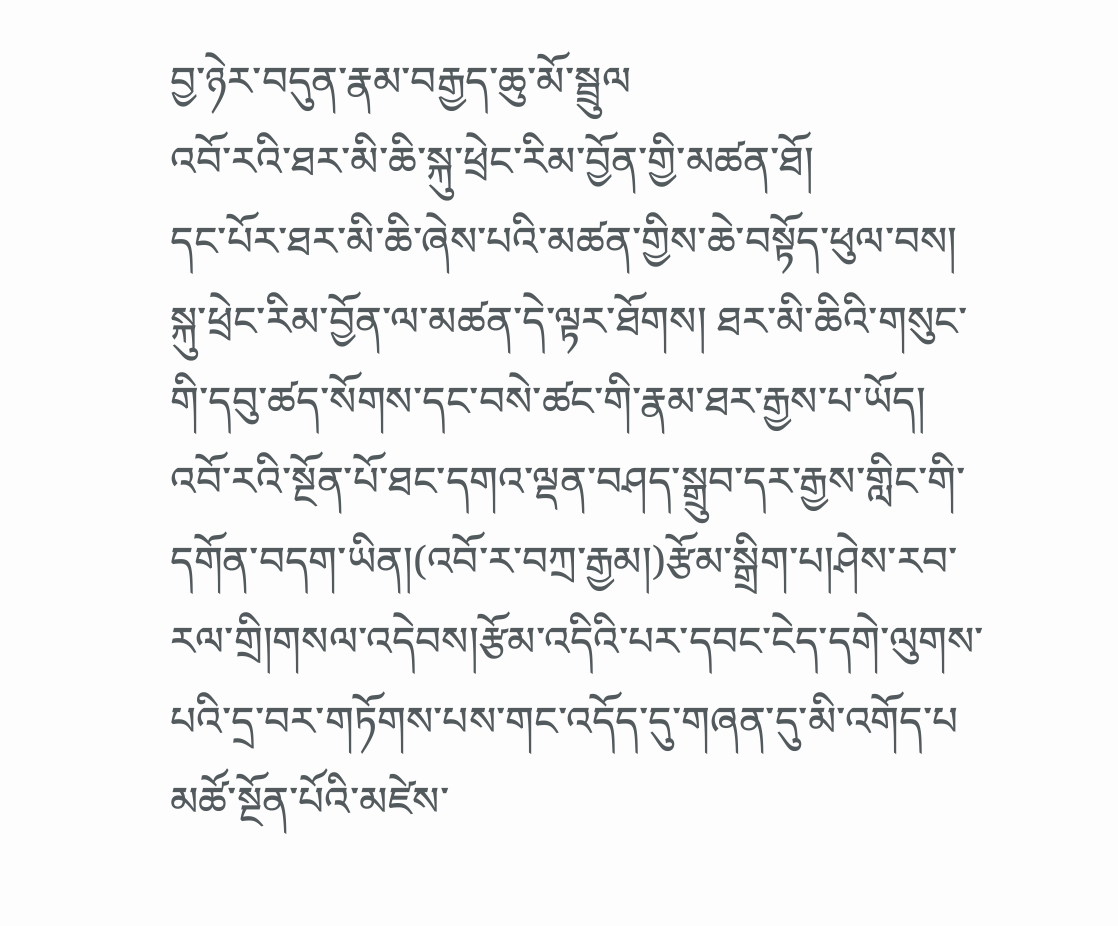བྱ་ཉེར་བདུན་རྣམ་བརྒྱད་ཆུ་མོ་སྦྲུལ
འབོ་རའི་ཐར་མི་ཆི་སྐུ་ཕྲེང་རིམ་བྱོན་གྱི་མཚན་ཐོ།
དང་པོར་ཐར་མི་ཆི་ཞེས་པའི་མཚན་གྱིས་ཆེ་བསྟོད་ཕུལ་བས། སྐུ་ཕྲེང་རིམ་བྱོན་ལ་མཚན་དེ་ལྟར་ཐོགས། ཐར་མི་ཆིའི་གསུང་གི་དབུ་ཚད་སོགས་དང་བསེ་ཚང་གི་རྣམ་ཐར་རྒྱས་པ་ཡོད། འབོ་རའི་སྔོན་པོ་ཐང་དགའ་ལྡན་བཤད་སྒྲུབ་དར་རྒྱས་གླིང་གི་དགོན་བདག་ཡིན།(འབོ་ར་བཀྲ་རྒྱམ།)རྩོམ་སྒྲིག་པ།ཤེས་རབ་རལ་གྲི།གསལ་འདེབས།རྩོམ་འདིའི་པར་དབང་ངེད་དགེ་ལུགས་པའི་དྲ་བར་གཏོགས་པས་གང་འདོད་དུ་གཞན་དུ་མི་འགོད་པ
མཚོ་སྔོན་པོའི་མཛེས་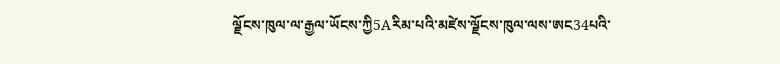ལྗོངས་ཁུལ་ལ་རྒྱལ་ཡོངས་ཀྱི5Aརིམ་པའི་མཛེས་ལྗོངས་ཁུལ་ལས་ཨང34པའི་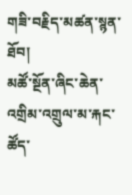གཟི་བརྗིད་མཚན་སྙན་ཐོབ།
མཚོ་སྔོན་ཞིང་ཆེན་འགྲིམ་འགྲུལ་མ་རྐང་ཚོད་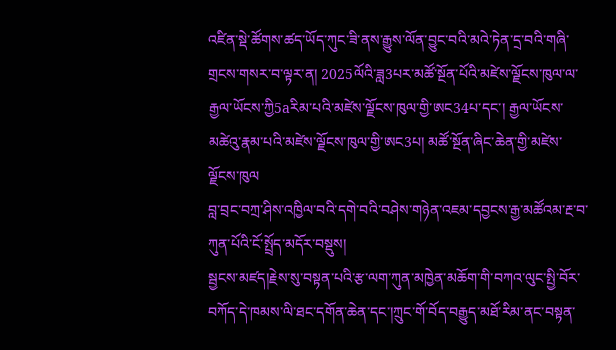འཛིན་སྡེ་ཚོགས་ཚད་ཡོད་ཀུང་ཟི་ནས་རྒྱུས་ལོན་བྱུང་བའི་མའེ་ཏེན་དྲ་བའི་གཞི་གྲངས་གསར་བ་ལྟར་ན། 2025ལོའི་ཟླ3པར་མཚོ་སྔོན་པོའི་མཛེས་ལྗོངས་ཁུལ་ལ་རྒྱལ་ཡོངས་ཀྱི5aརིམ་པའི་མཛེས་ལྗོངས་ཁུལ་གྱི་ཨང34པ་དང་། རྒྱལ་ཡོངས་མཚེའུ་རྣམ་པའི་མཛེས་ལྗོངས་ཁུལ་གྱི་ཨང3པ། མཚོ་སྔོན་ཞིང་ཆེན་གྱི་མཛེས་ལྗོངས་ཁུལ
བླ་བྲང་བཀྲ་ཤིས་འཁྱིལ་བའི་དགེ་བའི་བཤེས་གཉེན་འཇམ་དབྱངས་རྒྱ་མཚོའམ་རྔ་བ་ཀུན་པོའི་ངོ་སྤྲོད་མདོར་བསྡུས།
སྦྱངས་མཛད།རྗེས་སུ་བསྟན་པའི་རྩ་ལག་ཀུན་མཁྱེན་མཆོག་གི་བཀའ་ལུང་སྤྱི་བོར་བཀོད་དེ་ཁམས་ལི་ཐང་དགོན་ཆེན་དང་།ཀྲུང་གོ་བོད་བརྒྱུད་མཐོ་རིམ་ནང་བསྟན་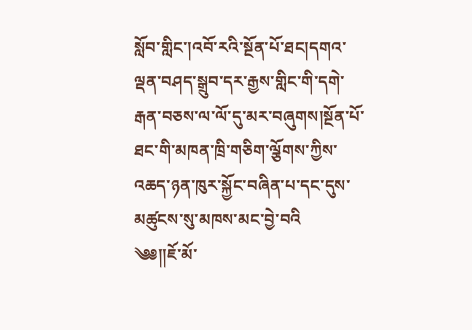སློབ་གླིང་།འབོ་རའི་སྔོན་པོ་ཐང།དགའ་ལྡན་བཤད་སྒྲུབ་དར་རྒྱས་གླིང་གི་དགེ་རྒན་བཅས་ལ་ལོ་དུ་མར་བཞུགས།སྔོན་པོ་ཐང་གི་མཁན་ཁྲི་གཅིག་ལྕོགས་ཀྱིས་འཆད་ཉན་ཁུར་སྐྱོང་བཞིན་པ་དང་དུས་མཚུངས་སུ་མཁས་མང་བྱེ་བའི
༄༅།།ཇོ་མོ་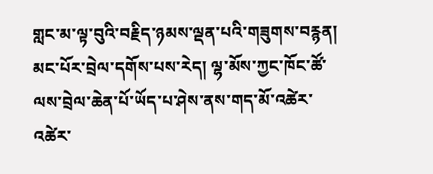གླང་མ་ལྟ་བུའི་བརྗིད་ཉམས་ལྡན་པའི་གཟུགས་བརྙན།
མང་པོར་བྲེལ་དགོས་པས་རེད། ལྷ་མོས་ཀྱང་ཁོང་ཚོ་ལས་བྲེལ་ཆེན་པོ་ཡོད་པ་ཤེས་ནས་གད་མོ་འཚེར་འཚེར་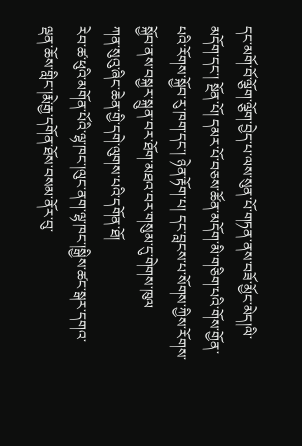དང་མགོ་བོ་ལྕོག་ལྕོག་བྱེད་པ་ལས་སུན་པོ་གཏན་ནས་བཟོ་མྱོང་མེད།ལི་མདོག་དང་། སྔོན་པོ། དམར་པོ་བཅས་ཚོན་མདོག་མི་གཅིག་པའི་གོས་གྱོན་པའི་རོགས་སྐྱོབ་རུ་ཁག་དང་། ཉེན་རྟོག་པ། དང་བླངས་པ་སོགས་ཀྱིས་རོགས་སྐྱོབ་ནས་བསྐྱར་སྐྲུན་བར་ཐོག་མཐའ་བར་གསུམ་དུ་གེགས་ཁུལ
ཀན་སུའུ་ཞིང་ཆེན་གྱི་དགེ་ལུགས་པའི་དགོན་ཐོ།
རེབ་ཚ་ཕུའི་མགོན་པོའི་ལྷ་ཁང་།ལུང་ནག་ལྷ་ཁང་།སྒྱིས་ཚང་སྒར་དགའ་ལྡན་ཆོས་གླིང་།རྨེ་རྒྱ་དགོན་ཐོས་བསམ་ནོར་བུ་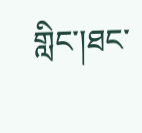གླིང་།ཐང་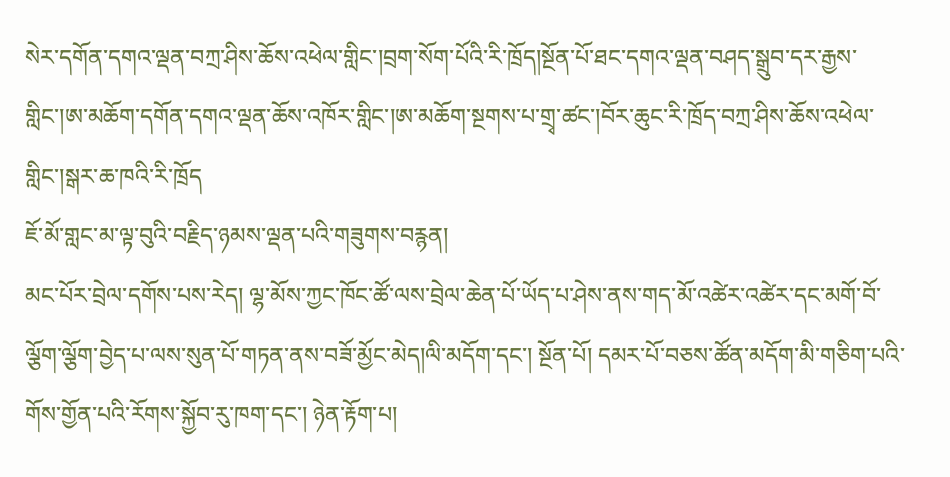སེར་དགོན་དགའ་ལྡན་བཀྲ་ཤིས་ཆོས་འཕེལ་གླིང་།བྲག་སོག་པོའི་རི་ཁྲོད།སྔོན་པོ་ཐང་དགའ་ལྡན་བཤད་སྒྲུབ་དར་རྒྱས་གླིང་།ཨ་མཆོག་དགོན་དགའ་ལྡན་ཆོས་འཁོར་གླིང་།ཨ་མཆོག་སྔགས་པ་གྲྭ་ཚང་།བོར་ཆུང་རི་ཁྲོད་བཀྲ་ཤིས་ཆོས་འཕེལ་གླིང་།སྒར་ཆ་ཁའི་རི་ཁྲོད
ཇོ་མོ་གླང་མ་ལྟ་བུའི་བརྗིད་ཉམས་ལྡན་པའི་གཟུགས་བརྙན།
མང་པོར་བྲེལ་དགོས་པས་རེད། ལྷ་མོས་ཀྱང་ཁོང་ཚོ་ལས་བྲེལ་ཆེན་པོ་ཡོད་པ་ཤེས་ནས་གད་མོ་འཚེར་འཚེར་དང་མགོ་བོ་ལྕོག་ལྕོག་བྱེད་པ་ལས་སུན་པོ་གཏན་ནས་བཟོ་མྱོང་མེད།ལི་མདོག་དང་། སྔོན་པོ། དམར་པོ་བཅས་ཚོན་མདོག་མི་གཅིག་པའི་གོས་གྱོན་པའི་རོགས་སྐྱོབ་རུ་ཁག་དང་། ཉེན་རྟོག་པ།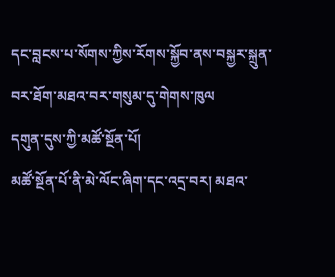དང་བླངས་པ་སོགས་ཀྱིས་རོགས་སྐྱོབ་ནས་བསྐྱར་སྐྲུན་བར་ཐོག་མཐའ་བར་གསུམ་དུ་གེགས་ཁུལ
དགུན་དུས་ཀྱི་མཚོ་སྔོན་པོ།
མཚོ་སྔོན་པོ་ནི་མེ་ལོང་ཞིག་དང་འདྲ་བར། མཐའ་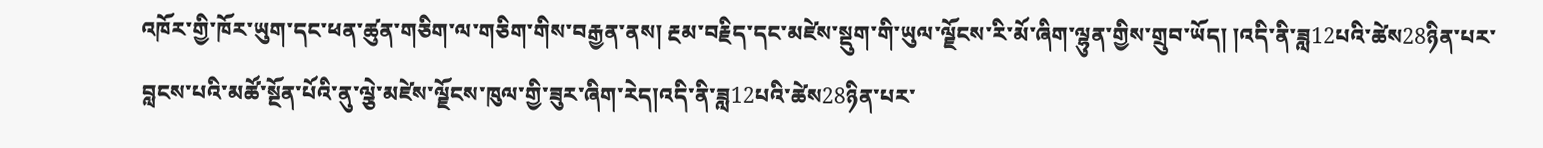འཁོར་གྱི་ཁོར་ཡུག་དང་ཕན་ཚུན་གཅིག་ལ་གཅིག་གིས་བརྒྱན་ནས། རྔམ་བརྗིད་དང་མཛེས་སྡུག་གི་ཡུལ་ལྗོངས་རི་མོ་ཞིག་ལྷུན་གྱིས་གྲུབ་ཡོད། །འདི་ནི་ཟླ12པའི་ཚེས28ཉིན་པར་བླངས་པའི་མཚོ་སྔོན་པོའི་ནུ་ལྕེ་མཛེས་ལྗོངས་ཁུལ་གྱི་ཟུར་ཞིག་རེད།འདི་ནི་ཟླ12པའི་ཚེས28ཉིན་པར་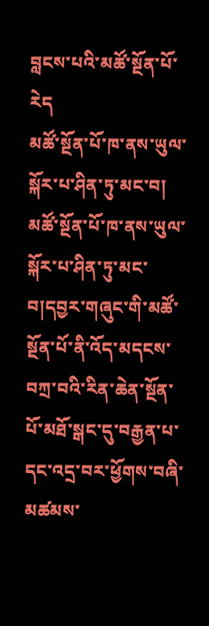བླངས་པའི་མཚོ་སྔོན་པོ་རེད
མཚོ་སྔོན་པོ་ཁ་ནས་ཡུལ་སྐོར་པ་ཤིན་ཏུ་མང་བ།
མཚོ་སྔོན་པོ་ཁ་ནས་ཡུལ་སྐོར་པ་ཤིན་ཏུ་མང་བ།དབྱར་གཞུང་གི་མཚོ་སྔོན་པོ་ནི་འོད་མདངས་བཀྲ་བའི་རིན་ཆེན་སྔོན་པོ་མཐོ་སྒང་དུ་བརྒྱན་པ་དང་འདྲ་བར་ཕྱོགས་བཞི་མཚམས་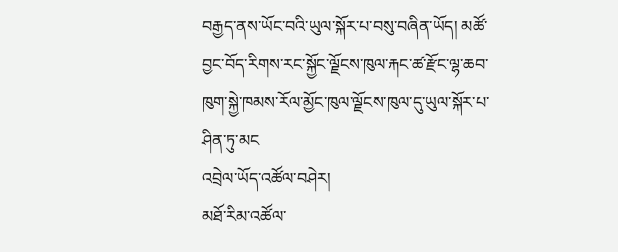བརྒྱད་ནས་ཡོང་བའི་ཡུལ་སྐོར་པ་བསུ་བཞིན་ཡོད། མཚོ་བྱང་བོད་རིགས་རང་སྐྱོང་ལྗོངས་ཁུལ་རྐང་ཚ་རྫོང་ལྷ་ཆབ་ཁུག་སྐྱེ་ཁམས་རོལ་མྱོང་ཁུལ་ལྗོངས་ཁུལ་དུ་ཡུལ་སྐོར་པ་ཤིན་ཏུ་མང
འབྲེལ་ཡོད་འཚོལ་བཤེར།
མཐོ་རིམ་འཚོལ་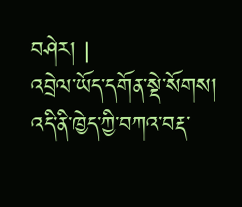བཤེར། |
འབྲེལ་ཡོད་དགོན་སྡེ་སོགས།
འདི་ནི་ཁྱེད་ཀྱི་བཀའ་བརྡ་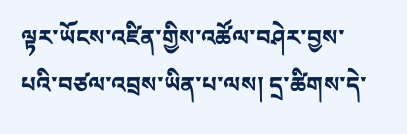ལྟར་ཡོངས་འཛིན་གྱིས་འཚོལ་བཤེར་བྱས་པའི་བཙལ་འབྲས་ཡིན་པ་ལས། དྲ་ཚིགས་དེ་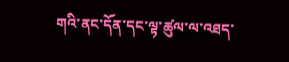གའི་ནང་དོན་དང་ལྟ་ཚུལ་ལ་འཐད་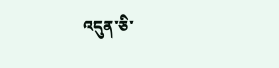འདུན་ཅི་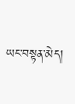ཡང་བསྟན་མེད།